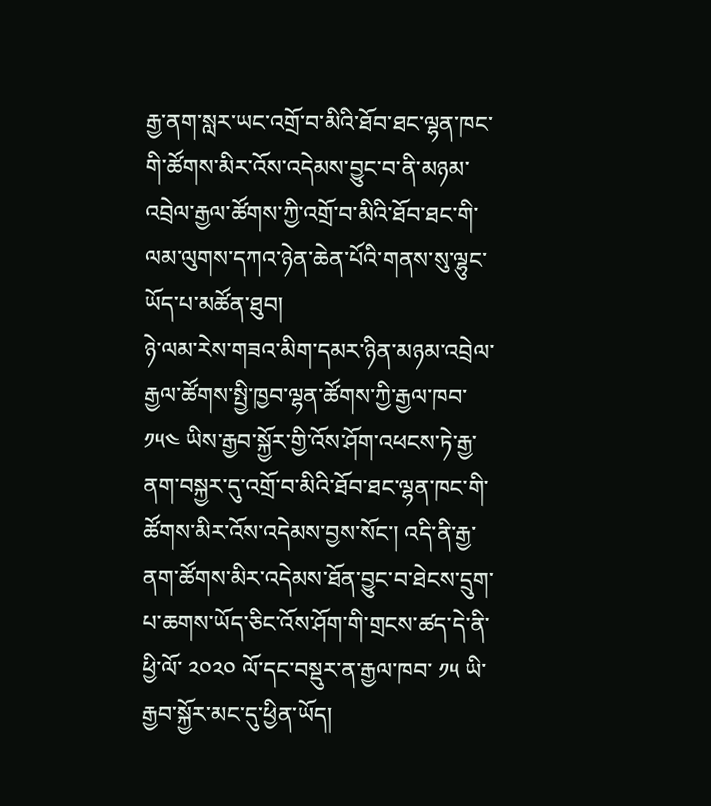རྒྱ་ནག་སླར་ཡང་འགྲོ་བ་མིའི་ཐོབ་ཐང་ལྷན་ཁང་གི་ཚོགས་མིར་འོས་འདེམས་བྱུང་བ་ནི་མཉམ་འབྲེལ་རྒྱལ་ཚོགས་ཀྱི་འགྲོ་བ་མིའི་ཐོབ་ཐང་གི་ལམ་ལུགས་དཀའ་ཉེན་ཆེན་པོའི་གནས་སུ་ལྷུང་ཡོད་པ་མཚོན་ཐུབ།
ཉེ་ལམ་རེས་གཟའ་མིག་དམར་ཉིན་མཉམ་འབྲེལ་རྒྱལ་ཚོགས་སྤྱི་ཁྱབ་ལྷན་ཚོགས་ཀྱི་རྒྱལ་ཁབ་ ༡༥༤ ཡིས་རྒྱབ་སྐྱོར་གྱི་འོས་ཤོག་འཕངས་ཏེ་རྒྱ་ནག་བསྐྱར་དུ་འགྲོ་བ་མིའི་ཐོབ་ཐང་ལྷན་ཁང་གི་ཚོགས་མིར་འོས་འདེམས་བྱས་སོང་། འདི་ནི་རྒྱ་ནག་ཚོགས་མིར་འདེམས་ཐོན་བྱུང་བ་ཐེངས་དྲུག་པ་ཆགས་ཡོད་ཅིང་འོས་ཤོག་གི་གྲངས་ཚད་དེ་ནི་ཕྱི་ལོ་ ༢༠༢༠ ལོ་དང་བསྡུར་ན་རྒྱལ་ཁབ་ ༡༥ ཡི་རྒྱབ་སྐྱོར་མང་དུ་ཕྱིན་ཡོད།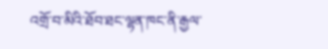འགྲོ་བ་མིའི་ཐོབ་ཐང་ལྷན་ཁང་ནི་རྒྱལ་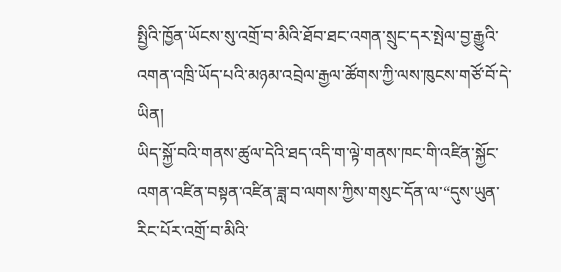སྤྱིའི་ཁྱོན་ཡོངས་སུ་འགྲོ་བ་མིའི་ཐོབ་ཐང་འགན་སྲུང་དར་སྤེལ་བྱ་རྒྱུའི་འགན་འཁྲི་ཡོད་པའི་མཉམ་འབྲེལ་རྒྱལ་ཚོགས་ཀྱི་ལས་ཁུངས་གཙོ་བོ་དེ་ཡིན།
ཡིད་སྐྱོ་བའི་གནས་ཚུལ་དེའི་ཐད་འདི་ག་ལྟེ་གནས་ཁང་གི་འཛིན་སྐྱོང་འགན་འཛིན་བསྟན་འཛིན་ཟླ་བ་ལགས་ཀྱིས་གསུང་དོན་ལ་“དུས་ཡུན་རིང་པོར་འགྲོ་བ་མིའི་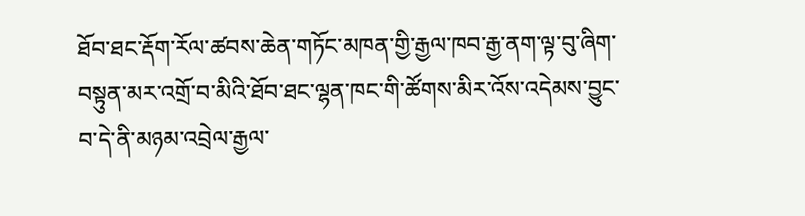ཐོབ་ཐང་རྡོག་རོལ་ཚབས་ཆེན་གཏོང་མཁན་གྱི་རྒྱལ་ཁབ་རྒྱ་ནག་ལྟ་བུ་ཞིག་བསྟུན་མར་འགྲོ་བ་མིའི་ཐོབ་ཐང་ལྷན་ཁང་གི་ཚོགས་མིར་འོས་འདེམས་བྱུང་བ་དེ་ནི་མཉམ་འབྲེལ་རྒྱལ་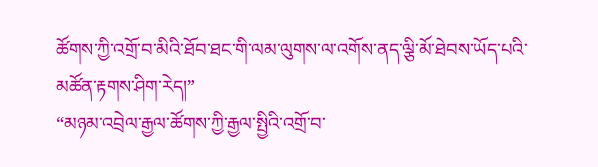ཚོགས་ཀྱི་འགྲོ་བ་མིའི་ཐོབ་ཐང་གི་ལམ་ལུགས་ལ་འགོས་ནད་ལྕི་མོ་ཐེབས་ཡོད་པའི་མཚོན་རྟགས་ཤིག་རེད།”
“མཉམ་འབྲེལ་རྒྱལ་ཚོགས་ཀྱི་རྒྱལ་སྤྱིའི་འགྲོ་བ་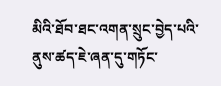མིའི་ཐོབ་ཐང་འགན་སྲུང་བྱེད་པའི་ནུས་ཚད་ཇེ་ཞན་དུ་གཏོང་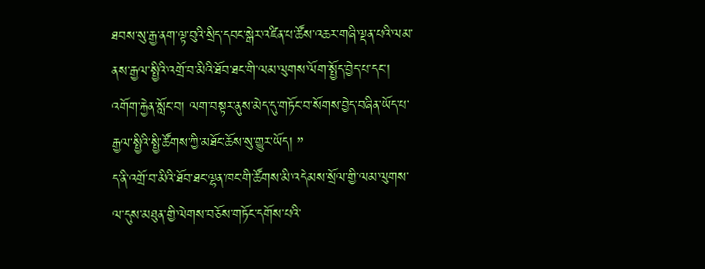ཐབས་སུ་རྒྱ་ནག་ལྟ་བུའི་སྲིད་དབང་སྒེར་འཛིན་པ་ཚོས་འཆར་གཞི་ལྡན་པའི་ལམ་ནས་རྒྱལ་སྤྱིའི་འགྲོ་བ་མིའི་ཐོབ་ཐང་གི་ལམ་ལུགས་ལོག་སྤྱོད་བྱེད་པ་དང་། འགོག་རྐྱེན་སློང་བ། ལག་བསྟར་ནུས་མེད་དུ་གཏོང་བ་སོགས་བྱེད་བཞིན་ཡོད་པ་རྒྱལ་སྤྱིའི་སྤྱི་ཚོགས་ཀྱི་མཐོང་ཆོས་སུ་གྱུར་ཡོད། ”
ད་ནི་འགྲོ་བ་མིའི་ཐོབ་ཐང་ལྷན་ཁང་གི་ཚོགས་མི་འདེམས་སྲོལ་གྱི་ལམ་ལུགས་ལ་དུས་མཐུན་གྱི་ལེགས་བཅོས་གཏོང་དགོས་པའི་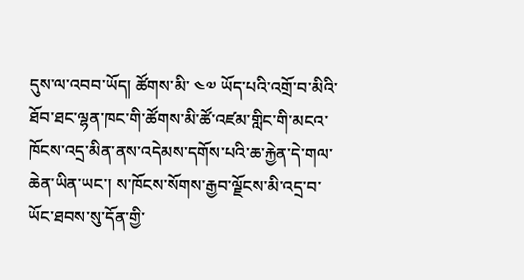དུས་ལ་འབབ་ཡོད། ཚོགས་མི་ ༤༧ ཡོད་པའི་འགྲོ་བ་མིའི་ཐོབ་ཐང་ལྷན་ཁང་གི་ཚོགས་མི་ཚོ་འཛམ་གླིང་གི་མངའ་ཁོངས་འདྲ་མིན་ནས་འདེམས་དགོས་པའི་ཆ་རྐྱེན་དེ་གལ་ཆེན་ཡིན་ཡང་། ས་ཁོངས་སོགས་རྒྱབ་ལྗོངས་མི་འདྲ་བ་ཡོང་ཐབས་སུ་དོན་གྱི་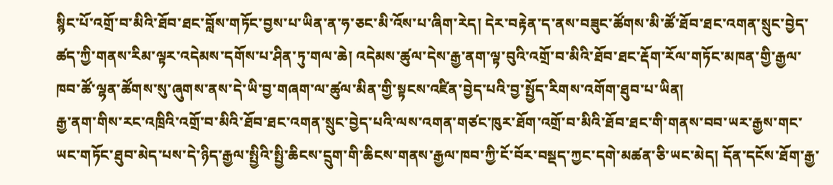སྙིང་པོ་འགྲོ་བ་མིའི་ཐོབ་ཐང་བློས་གཏོང་བྱས་པ་ཡིན་ན་ཧ་ཅང་མི་འོས་པ་ཞིག་རེད། དེར་བརྟེན་ད་ནས་བཟུང་ཚོགས་མི་ཚོ་ཐོབ་ཐང་འགན་སྲུང་བྱེད་ཚད་ཀྱི་གནས་རིམ་ལྟར་འདེམས་དགོས་པ་ཤིན་ཏུ་གལ་ཆེ། འདེམས་ཚུལ་དེས་རྒྱ་ནག་ལྟ་བུའི་འགྲོ་བ་མིའི་ཐོབ་ཐང་རྡོག་རོལ་གཏོང་མཁན་གྱི་རྒྱལ་ཁབ་ཚོ་ལྷན་ཚོགས་སུ་ཞུགས་ནས་དེ་ཡི་བྱ་གཞག་ལ་ཚུལ་མིན་གྱི་སྟངས་འཛིན་བྱེད་པའི་བྱ་སྤྱོད་རིགས་འགོག་ཐུབ་པ་ཡིན།
རྒྱ་ནག་གིས་རང་འཁྲིའི་འགྲོ་བ་མིའི་ཐོབ་ཐང་འགན་སྲུང་བྱེད་པའི་ལས་འགན་གཙང་ཁུར་ཐོག་འགྲོ་བ་མིའི་ཐོབ་ཐང་གི་གནས་བབ་ཡར་རྒྱས་གང་ཡང་གཏོང་ཐུབ་མེད་པས་དེ་ཉིད་རྒྱལ་སྤྱིའི་སྤྱི་ཆིངས་དྲུག་གི་ཆིངས་གནས་རྒྱལ་ཁབ་ཀྱི་ངོ་བོར་བསྡད་ཀྱང་དགེ་མཚན་ཅི་ཡང་མེད། དོན་དངོས་ཐོག་རྒྱ་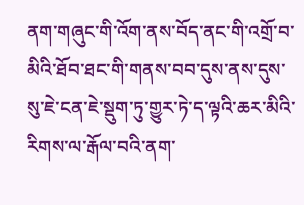ནག་གཞུང་གི་འོག་ནས་བོད་ནང་གི་འགྲོ་བ་མིའི་ཐོབ་ཐང་གི་གནས་བབ་དུས་ནས་དུས་སུ་ཇེ་ངན་ཇེ་སྡུག་ཏུ་གྱུར་ཏེ་ད་ལྟའི་ཆར་མིའི་རིགས་ལ་རྒོལ་བའི་ནག་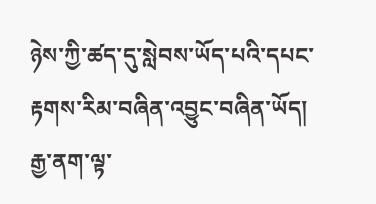ཉེས་ཀྱི་ཚད་དུ་སླེབས་ཡོད་པའི་དཔང་རྟགས་རིམ་བཞིན་འབྱུང་བཞིན་ཡོད།
རྒྱ་ནག་ལྟ་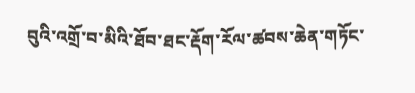བུའི་འགྲོ་བ་མིའི་ཐོབ་ཐང་རྡོག་རོལ་ཚབས་ཆེན་གཏོང་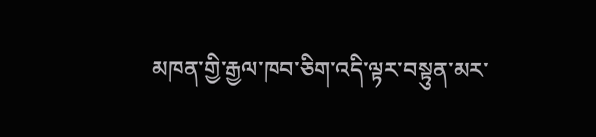མཁན་གྱི་རྒྱལ་ཁབ་ཅིག་འདི་ལྟར་བསྟུན་མར་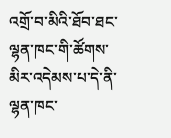འགྲོ་བ་མིའི་ཐོབ་ཐང་ལྷན་ཁང་གི་ཚོགས་མིར་འདེམས་པ་དེ་ནི་ལྷན་ཁང་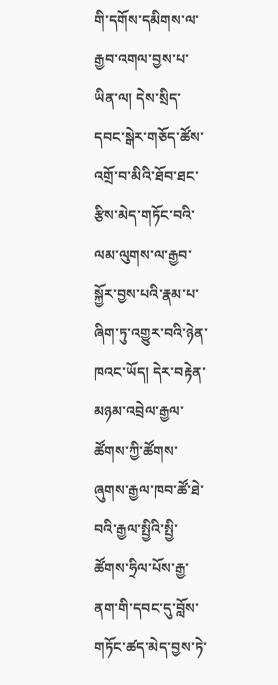གི་དགོས་དམིགས་ལ་རྒྱབ་འགལ་བྱས་པ་ཡིན་ལ། དེས་སྲིད་དབང་སྒེར་གཅོད་ཚོས་འགྲོ་བ་མིའི་ཐོབ་ཐང་རྩིས་མེད་གཏོང་བའི་ལམ་ལུགས་ལ་རྒྱབ་སྐྱོར་བྱས་པའི་རྣམ་པ་ཞིག་ཏུ་འགྱུར་བའི་ཉེན་ཁའང་ཡོད། དེར་བརྟེན་མཉམ་འབྲེལ་རྒྱལ་ཚོགས་ཀྱི་ཚོགས་ཞུགས་རྒྱལ་ཁབ་ཚོ་ཐེ་བའི་རྒྱལ་སྤྱིའི་སྤྱི་ཚོགས་ཧྲིལ་པོས་རྒྱ་ནག་གི་དབང་དུ་བློས་གཏོང་ཚད་མེད་བྱས་ཏེ་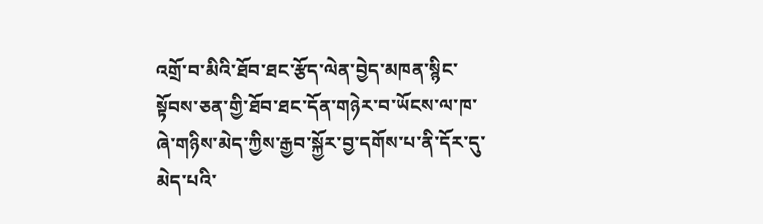འགྲོ་བ་མིའི་ཐོབ་ཐང་རྩོད་ལེན་བྱེད་མཁན་སྙིང་སྟོབས་ཅན་གྱི་ཐོབ་ཐང་དོན་གཉེར་བ་ཡོངས་ལ་ཁ་ཞེ་གཉིས་མེད་ཀྱིས་རྒྱབ་སྐྱོར་བྱ་དགོས་པ་ནི་དོར་དུ་མེད་པའི་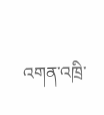འགན་འཁྲི་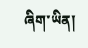ཞིག་ཡིན།